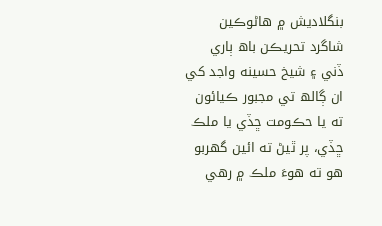بنگلاديش ۾ هاڻوڪين شاگرد تحريڪن باھ ٻاري ڏني ۽ شيخ حسينه واجد کي ان ڳالھ تي مجبور ڪيائون ته يا حڪومت ڇڏي يا ملڪ ڇڏي، پر ٿيڻ ته ائين گهربو هو ته هوءَ ملڪ ۾ رهي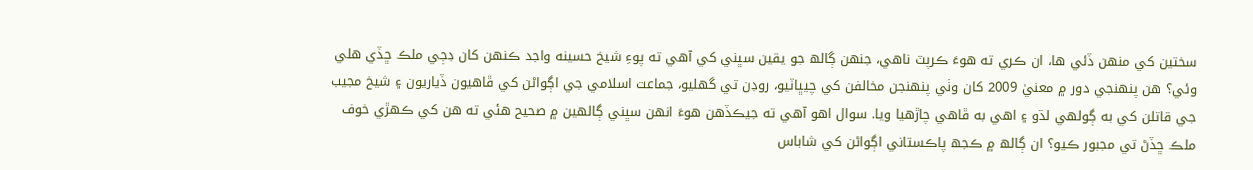سختين کي منهن ڏئي ها، ان ڪري ته هوءَ ڪرپٽ ناهي، جنهن ڳالھ جو يقين سڀني کي آهي ته پوءِ شيخ حسينه واجد ڪنهن کان ڊڄي ملڪ ڇڏي هلي وئي؟ هن پنهنجي دور ۾ معنيٰ 2009 کان وٺي پنهنجن مخالفن کي چيڀاٽيو، روڊن تي گهليو، جماعت اسلامي جي اڳواڻن کي ڦاهيون ڏياريون ۽ شيخ مجيب جي قاتلن کي به ڳولهي لڌو ۽ اهي به ڦاهي چاڙهيا ويا. سوال اهو آهي ته جيڪڏهن هوءَ انهن سڀني ڳالهين ۾ صحيح هئي ته هن کي ڪهڙي خوف ملڪ ڇڏڻ تي مجبور ڪيو؟ ان ڳالھ ۾ ڪجھ پاڪستاني اڳواڻن کي شاباس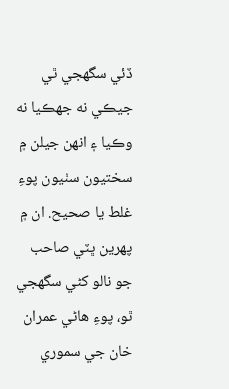ڏئي سگهجي ٿي جيڪي نه جهڪيا نه وڪيا ۽ انهن جيلن ۾ سختيون سٺيون پوءِ غلط يا صحيح. ان ۾ پهرين ڀٽي صاحب جو نالو کڻي سگهجي ٿو، پوءِ هاڻي عمران خان جي سموري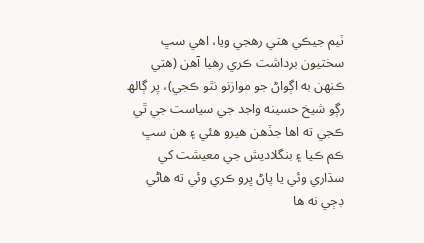ٽيم جيڪي هتي رهجي ويا، اهي سڀ سختيون برداشت ڪري رهيا آهن (هتي ڪنهن به اڳواڻ جو موازنو نٿو ڪجي)، پر ڳالھ رڳو شيخ حسينه واجد جي سياست جي ٿي ڪجي ته اها جڏهن هيرو هئي ۽ هن سڀ ڪم ڪيا ۽ بنگلاديش جي معيشت کي سڌاري وئي يا پاڻ ڀرو ڪري وئي ته هاڻي ڊڄي نه ها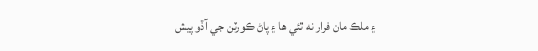۽ ملڪ مان فرار نه ٿئي ها ۽ پاڻ ڪورٽن جي آڏو پيش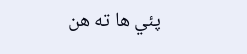پئي ها ته هن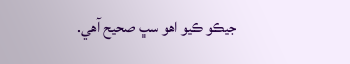جيڪو ڪيو اهو سڀ صحيح آهي.